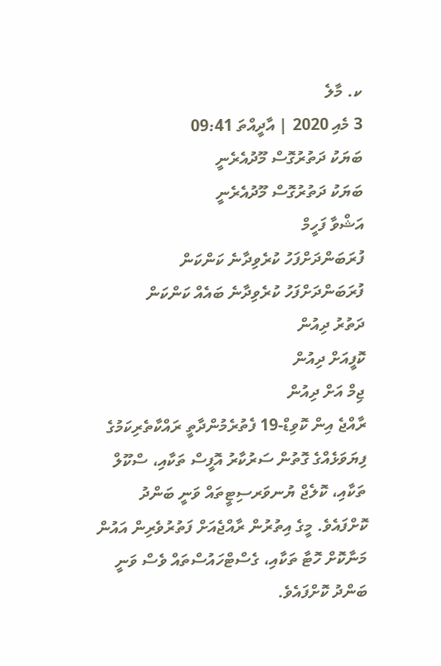ކ. މާލެ
3 މެއި 2020 | އާދީއްތަ 09:41
ބަޔަކު ދަތުރުގޮސް މޫދުއެރެނީ
ބަޔަކު ދަތުރުގޮސް މޫދުއެރެނީ
އަޝްވާ ފަހީމް
ފުރަބަންދަށްފަހު ކުރެވިދާނެ ކަންކަން
ފުރަބަންދަށްފަހު ކުރެވިދާނެ ބައެއް ކަންކަން
ދަތުރު ދިއުން
ކޮފީއަށް ދިއުން
ޖިމް އަށް ދިއުން
ރާއްޖެ އިން ކޮވިޑް-19 ފެތުރެމުންދާތީ ރައްކާތެރިކަމުގެ ފިޔަވަޅެއްގެ ގޮތުން ސަރުކާރު އޮފީސް ތަކާއި، ސްކޫލް ތަކާއި، ކޮލެޖް ޔުނވަރސިޓީތައް ވަނީ ބަންދު ކޮށްފައެވެ. މީގެ އިތުރުން ރާއްޖެއަށް ފަތުރުވެރިން އައުން މަނާކޮށް ހޮޓާ ތަކާއި، ގެސްޓްހައުސްތައް ވެސް ވަނީ ބަންދު ކޮށްފައެވެ.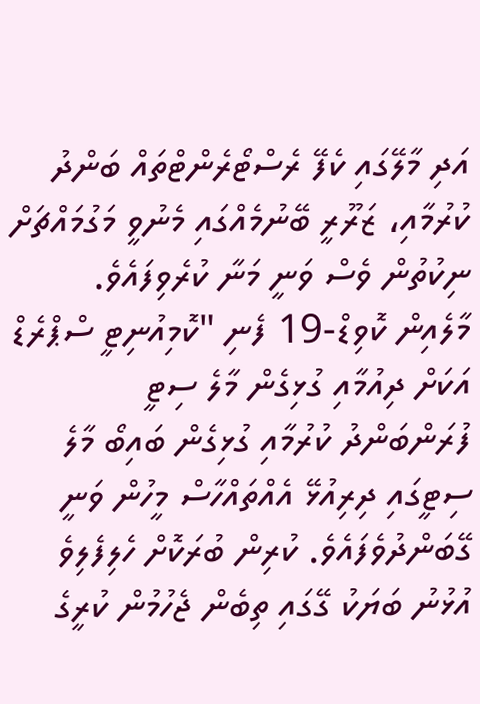އަދި މާލޭގައި ކެފޭ ރެސްޓޯރެންޓްތައް ބަންދު ކުރުމާއި، ޒަރޫރީ ބޭނުމެއްގައި މެނުވީ މަގުމައްޗަށް ނިކުތުން ވެސް ވަނީ މަނާ ކުރެވިފައެވެ.
މާލެއިން ކޮވިޑް-19 ފެނި "ކޮމިއުނިޓީ ސްޕްރެޑް އަކަށް ދިއުމާއި ގުޅިގެން މާލެ ސިޓީ ފުރަންބަންދު ކުރުމާއި ގުޅިގެން ބައިބޯ މާލެ ސިޓީގައި ދިރިއުޅޭ އެއްތައްހާސް މީހުން ވަނީ ގޭބަންދުވެފައެވެ. ކުރިން ބުރަކޮށް ހެލިފެލިވެ އުޅުނު ބަޔަކު ގޭގައި ތިބެން ޖެހުމުން ކުރީގެ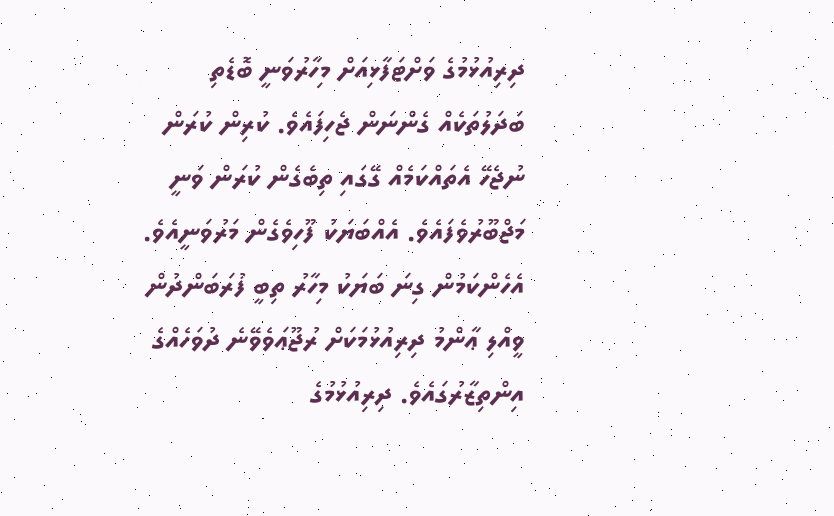ދިރިއުޅުމުގެ ވަށްޓަފާޅިއަށް މިހާރުވަނީ ބޮޑެތި ބަދަލުތަކެއް ގެންނަން ޖެހިފައެވެ. ކުރިން ކުރަން ނުޖެހޭ އެތައްކަމެއް ގޭގައި ތިބެގެން ކުރަން ވަނީ މަޖްބޫރުވެފައެވެ. އެއްބަޔަކު ފޫހިވެގެން މަރުވަނީއެވެ. އެހެންކަމުން ގިނަ ބަޔަކު މިހާރު ތިބީ ފުރަބަންދުން ވީއްލި ޢާންމު ދިރިއުޅުމަކަށް ރުޖޫޢަވެވޭނެ ދުވަހެއްގެ އިންތިޒާރުގައެވެ. ދިރިއުޅުމުގެ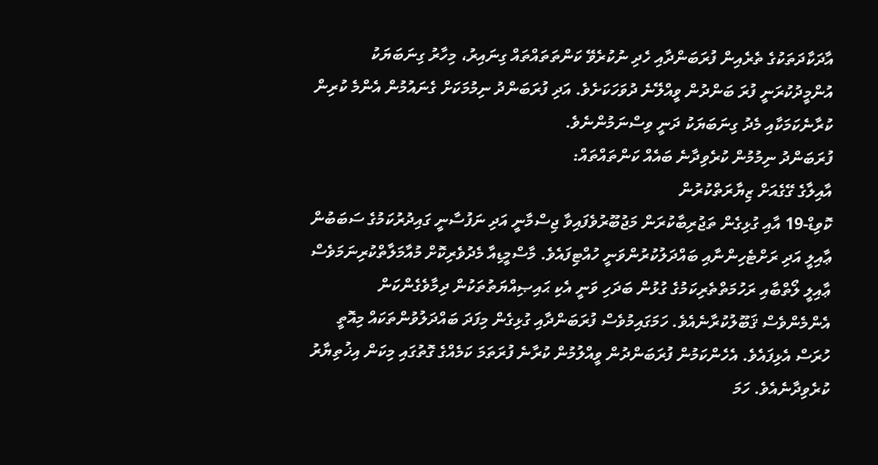އާދަކާދަތަކުގެ ތެރެއިން ފުރަބަންދާއި ހެދި ނުކުރެވޭ ކަންތަތައްތައް ގިނައިރު، މިހާރު ގިނަބަޔަކު އުންމީދުކުރަނީ ފުރަ ބަންދުން ވީއްލޭނެ ދުވަހަކަށެވެ. އަދި ފުރަބަންދު ނިމުމަކަށް ގެނައުމުން އެންމެ ކުރިން ކުރާނެކަމަކާއި މެދު ގިނަބަޔަކު ދަނީ ވިސްނަމުންނެވެ.
ފުރަބަންދު ނިމުމުން ކުރެވިދާނެ ބައެއް ކަންތައްތައް:
އާއިލާގެ ގޭގެއަށް ޒިޔާރަތްކުރުން
ކޮވިޑް-19 އާއި ގުޅިގެން ތަޖުރިބާކުރަން މަޖުބޫރުވެފައިވާ ޖިސްމާނީ އަދި ނަފުސާނީ ގައިދުރުކަމުގެ ސަބަބުން ޢާއިލީ އަދި ރަށްޓެހިންނާއި ބައްދަލުކުރުންވަނީ ހުއްޓިފައެވެ. މާސްމީޑިއާ މެދުވެރިކޮށް މުއާމަލާތްކުރިނަމަވެސް ޢާއިލީ ލޯތްބާއި ރަހުމަތްތެރިކަމުގެ ގުޅުން ބަދަހި ވަނީ އެކި ޙައިޞިއްޔަތުތަކުން ދިމާވެގެންކަން އެންމެންވެސް ޤަބޫލުކުރާނެއެވެ. ހަމަގައިމުވެސް ފުރަބަންދާއި ގުޅިގެން މިފަދަ ބައްދަލުވުންތަކައް މިއޮތީ ހުރަސް އެޅިފައެވެ. އެހެންކަމުން ފުރަބަންދުން ވީއްލުމުން ކުރާނެ ފުރަތަމަ ކަމެއްގެ ގޮތުގައި މިކަން އިޚުތިޔާރު ކުރެވިދާނެއެވެ. ހަމަ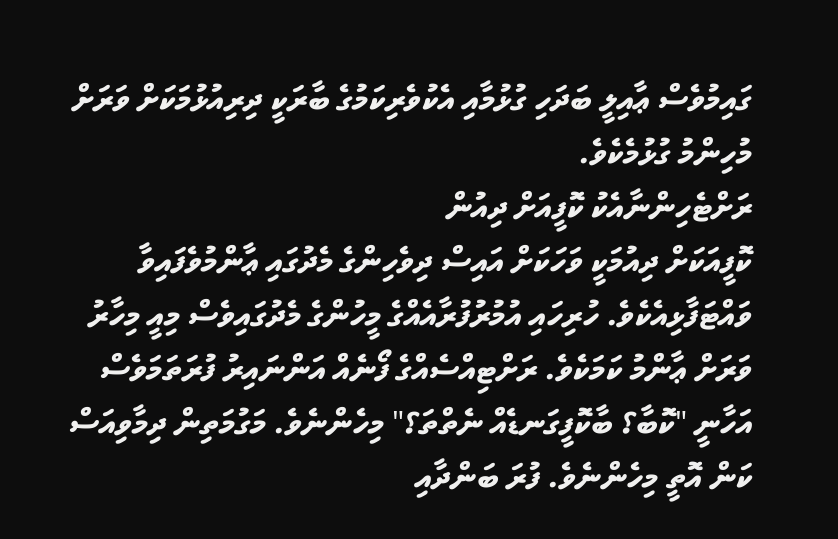ގައިމުވެސް ޢާއިލީ ބަދަހި ގުޅުމާއި އެކުވެރިކަމުގެ ބާރަކީ ދިރިއުޅުމަކަށް ވަރަށް މުހިންމު ގުޅުމެކެވެ.
ރަށްޓެހިންނާއެކު ކޮފީއަށް ދިއުން
ކޮފީއަކަށް ދިއުމަކީ ވަހަކަށް އައިސް ދިވެހިންގެ މެދުގައި ޢާންމުވެފައިވާ ވައްޓަފާޅިއެކެވެ. ހުރިހައި އުމުރުފުރާއެއްގެ މީހުންގެ މެދުގައިވެސް މިއީ މިހާރު ވަރަށް ޢާންމު ކަމަކެވެ. ރަށްޓިއްސެއްގެ ފޯނެއް އަންނައިރު ފުރަތަމަވެސް އަހާނީ "ކޮބާ؟ ބާކޮފީގަނޑެއް ނެތްތަ؟" މިހެންނެވެ. މަގުމަތިން ދިމާވިއަސް ކަން އޮތީ މިހެންނެވެ. ފުރަ ބަންދާއި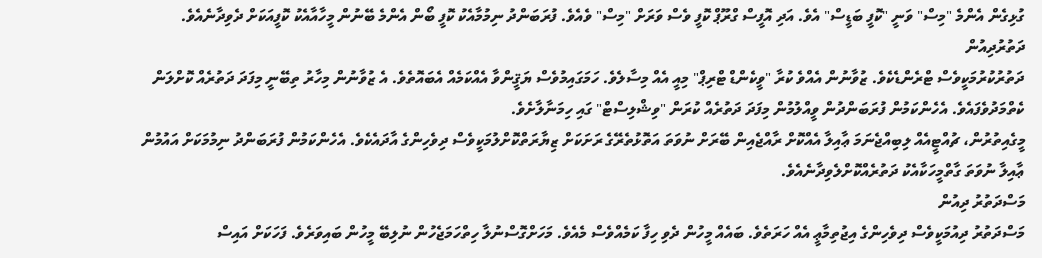ގުޅިގެން އެންމެ "މިސް" ވަނީ "ކޮފީ ބަޑީސް" އެވެ. އަދި އޮފީސް ގްރޫޕް ކޮފީ ވެސް ވަރަށް "މިސް" ވެއެވެ. ފުރަބަންދު ނިމުމާއެކު ކޮފީ ބޯން އެންމެ ބޭނުން މީހާއާއެކު ކޮފީއަކަށް ދެވިދާނެއެވެ.
ދަތުރުދިއުން
ދަތުރުކުރުމަކީވެސް ޓްރެންޑެކެވެ. ޒުވާނުން އެއްވެ ކުރާ "ވީކެންޑް ޓްރިޕް" މިއީ އެއް މިސާލެވެ. ހަމަގައިމުވެސް ޔަޤީންވާ އެއްކަމެއް އެބައޮތެވެ. އެ ޒުވާނުން މިހާރު ތިބޭނީ މިފަދަ ދަތުރެއް ކޮށްލަން ކެތްމަދުވެފައެވެ. އެހެންކަމުން ފުރަބަންދުން ވީއްލުމުން މިފަދަ ދަތުރެއް ކުރަން "ވިޝްލިސްޓް" ގައި ހިމަނާލާށެވެ.
މީގެއިތުރުން، ޗުއްޓީއެއް ލިބިއްޖެނަމަ ޢާއިލާ އެއްކޮށް ރާއްޖެއިން ބޭރަށް ނުވަތަ އަތޮޅުތެރޭގެ ރަށަކަށް ޒިޔާރަތްކޮށްލުމަކީވެސް ދިވެހިންގެ އާދައެކެވެ. އެހެންކަމުން ފުރަބަންދު ނިމުމަކަށް އައުމުން ޢާއިލާ ނުވަތަ ގާތްމީހަކާއެކު ދަތުރެއްކޮށްލެވިދާނެއެވެ.
މަސްދަތުރު ދިއުން
މަސްދަތުރު ދިއުމަކީވެސް ދިވެހިންގެ އިޖުތިމާޢީ އެއް ހަރަތެވެ. ބައެއް މީހުން ދެވި ހިފާ ކަމެއްވެސް މެއެވެ. މަހަށްގޮސްނުލާ ހިތްހަމަޖެހުން ނުލިބޭ މީހުން ބައިވަރެވެ. ފަހަކަށް އައިސް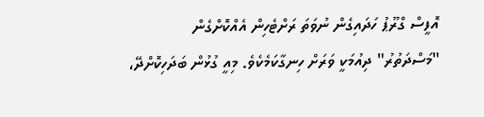އޮފީސް ގްރޫޕު ހަދައިގެން ނުވަތަ ރަށްޓެހިން އެއްކޮށްގެން "މަސްދަތުރު" ދިއުމަކީ ވަރަށް ހިނގާކަމެކެވެ. މިއީ ގުޅުން ބަދަހިކޮށްދޭ،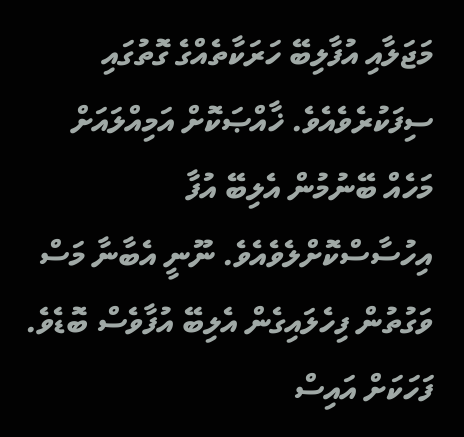މަޖަލާއި އުފާލިބޭ ހަރަކާތެއްގެ ގޮތުގައި ސިފަކުރެވެއެވެ. ޚާއްޞަކޮށް އަމިއްލައަށް މަހެއް ބޭނުމުން އެލިބޭ އުފާ އިހުސާސްކޮށްލެވެއެވެ. ނޫނީ އެބާނާ މަސް ވަގުތުން ފިހެލައިގެން އެލިބޭ އުފާވެސް ބޮޑެވެ. ފަހަކަށް އައިސް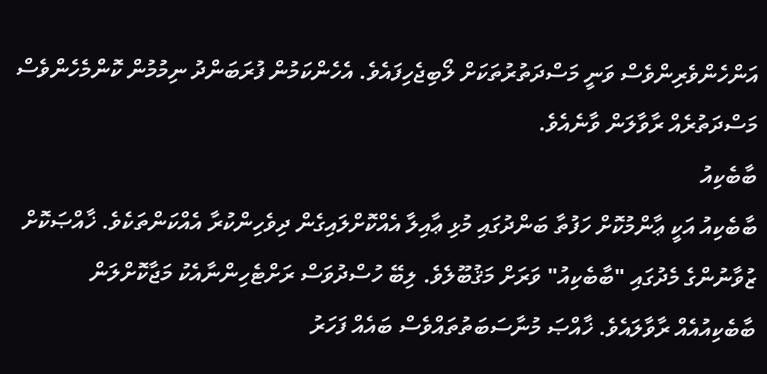އަންހެންވެރިންވެސް ވަނީ މަސްދަތުރުތަކަށް ލޯބިޖެހިފައެވެ. އެހެންކަމުން ފުރަބަންދު ނިމުމުން ކޮންމެހެންވެސް މަސްދަތުރެއް ރާވާލަން ވާނެއެވެ.
ބާބެކިއު
ބާބެކިއު އަކީ ޢާންމުކޮށް ހަފުތާ ބަންދުގައި މުޅި ޢާއިލާ އެއްކޮށްލައިގެން ދިވެހިންކުރާ އެއްކަންތަކެވެ. ޚާއްޞަކޮށް ޒުވާނުންގެ މެދުގައި "ބާބެކިއު" ވަރަށް މަޤުބޫލެވެ. ލިބޭ ހުސްދުވަސް ރަށްޓެހިންނާއެކު މަޖާކޮށްލަން ބާބެކިއުއެއް ރާވާލައެވެ. ޚާއްޞަ މުނާސަބަތުތައްވެސް ބައެއް ފަހަރު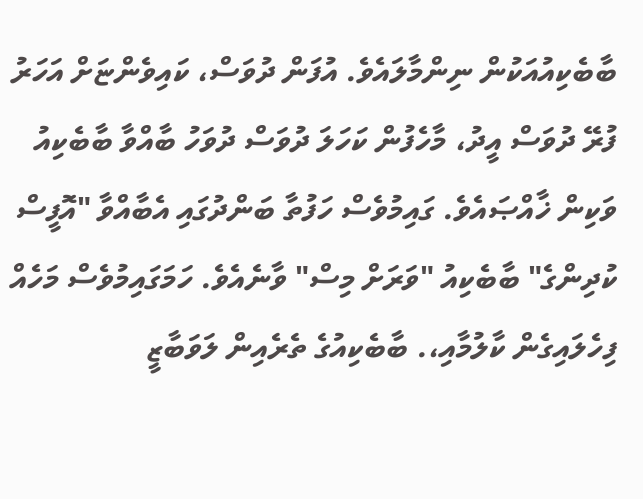ބާބެކިއުއަކުން ނިންމާލައެވެ. އުފަން ދުވަސް، ކައިވެންޏަށް އަހަރު ފުރޭ ދުވަސް އީދު، މާހެފުން ކަހަލަ ދުވަސް ދުވަހު ބާއްވާ ބާބެކިއު ވަކިން ޚާއްޞައެވެ. ގައިމުވެސް ހަފުތާ ބަންދުގައި އެބާއްވާ "އޮފީސް ކުދިންގެ" ބާބެކިއު "ވަރަށް މިސް" ވާނެއެވެ. ހަމަގައިމުވެސް މަހެއް ފިހެލައިގެން ކާލުމާއި،. ބާބެކިއުގެ ތެރެއިން ލަވަބާޒީ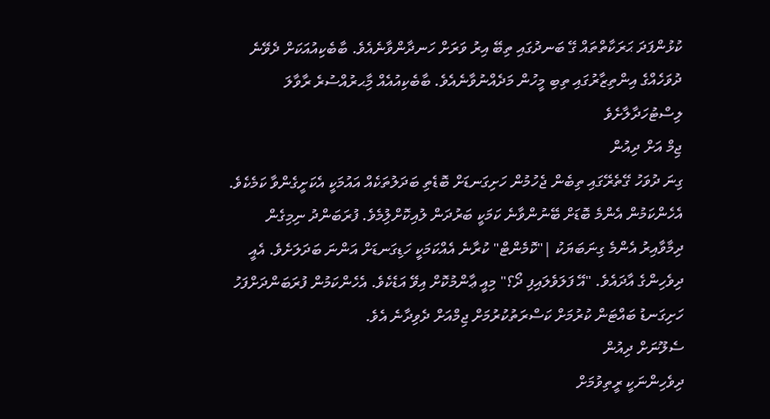ކުޅުންފަދަ ޙަރަކާތްތައް ގޭ ބަނދުގައި ތިބޭ އިރު ވަރަށް ހަނދާންވާނެއެވެ. ބާބެކިއުއަކަށް ދެވޭނެ ދުވަހެއްގެ އިންތިޒާރުގައި ތިބި މީހުން މަދެއްނުވާނެއެވެ. ބާބެކިއުއެއް މިާޙރުއްސުރެ ރާވާލަ ލިސްޓުހަދާލާށެވެ
ޖިމް އަށް ދިއުން
ގިނަ ދުވަހު ގޭތެރޭގައި ތިބެން ޖެހުމުން ހަށިގަނޑަށް ބޮޑެތި ބަދަލުތަކެއް އައުމަކީ އެކަށީގެންވާ ކަމެކެވެ. އެހެންކަމުން އެންމެ ބޮޑަށް ބޭނުންވާނެ ކަމަކީ ބަރުދަން ލުއިކޮށްލިުމެވެ. ފުރަބަންދު ނިމިގެން ދިމާވާއިރު އެންމެ ގިނަބަޔަކު |"ކޮމެންޓް" ކުރާނެ އެއްކަމަކީ ހަޑިގަނޑަށް އަންނަ ބަދަލަށެވެ. އެއީ ދިވެހިންގެ އާދައެވެ. "އޭ ފަލަވެލައިފި ދޯ؟" މިއީ ޢާންމުކޮށް އިވޭ އަޑެކެވެ. އެހެންކަމުން ފުރަބަންދަށްފަހު ހަށިގަނޑު ބައްޓަން ކުރުމަށް ކަސްރަތުކުރުމަށް ޖިމްއަށް ދެވިދާނެ އެވެ.
ސެލޫނަށް ދިއުން
ދިވެހިންނަކީ ރީތިވުމަށް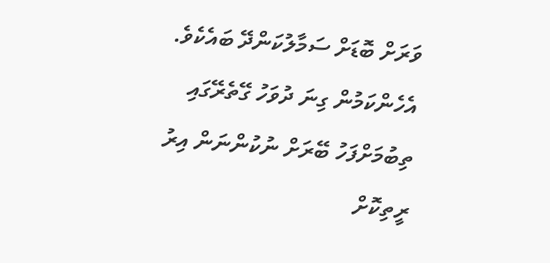ވަރަށް ބޮޑަށް ސަމާލުކަންދޭ ބައެކެވެ. އެހެންކަމުން ގިނަ ދުވަހު ގޭތެރޭގައި ތިބުމަށްފަހު ބޭރަށް ނުކުންނަން އިރު ރީތިކޮށް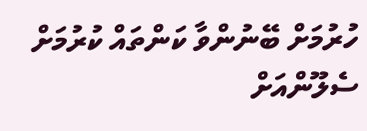ހުރުމަށް ބޭނުންވާ ކަންތައް ކުރުމަށް ސެލޫންއަށް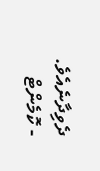ދެވިދާނެއެވެ.
- ކޮމެންޓް